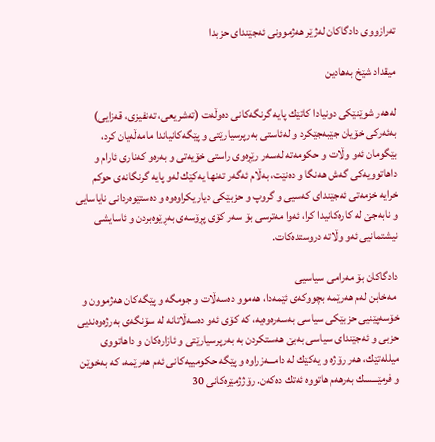تەرازووی دادگاکان له‌ژێر هه‌ژموونی‌ ئه‌جێندای حزبدا

میقداد شێخ بەهادین

لەهەر شوێنێكی دونیادا كاتێك پایە گرنگەكانی دەوڵەت (تەشریعی، تەنفیزی، قەزایی) بەئەركی خۆیان جێبەجێکرد و لەئاستی بەرپرسیارێتی و پێگەكانیاندا مامەڵەیان كرد، بێگومان ئەو وڵات و حكومەتە لەسەر رێڕەوی راستی خۆیەتی و بەرەو كەناری ئارام و داهاتوویەكی گەش هەنگا و دەنێت، بەڵام ئەگەر تەنها یەكێك لەو پایە گرنگانەی حوكم خرایە خزمەتی ئه‌جێندای‌ كه‌سیی و گروپ و حزبێكی‌ دیاریكراوەوە و دەستێوەردانی نایاسایی و نابەجێ لە كارەكانیدا كرا، ئەوا مەترسی بۆ سەر كۆی پڕۆسەی بەڕێوەبردن و ئاسایشی نیشتمانیی ئەو وڵاتە دروستدەكات.

دادگاکان بۆ مەرامی سیاسیی
 مەخابن لەم هەرێمە بچووكەی ئێمەدا، هەموو دەسەڵات و جومگە و پێگەكان هه‌ژموون و خۆسه‌پێنیی حزبێكی سیاسی به‌سه‌ره‌وه‌یه‌، كه‌ كۆی‌ ئه‌و ده‌سه‌ڵاتانه‌ له‌ سۆنگه‌ی‌ به‌رژە‌وه‌ندیی حزبی و ئه‌جێندای‌ سیاسی بەبێ هەستكردن بە بەرپرسیارێتی و ئازاره‌كان و داهاتووی میللەتێك، هەر رۆژە و یەكێك لە دامـــەزراوە و پێگە حكومییەكانی ئەم هەرێمە، كە بەخوێن و فرمێـــسك بەرهەم هاتووە ئەتك دەكەن. رۆژژمێرەكانی 30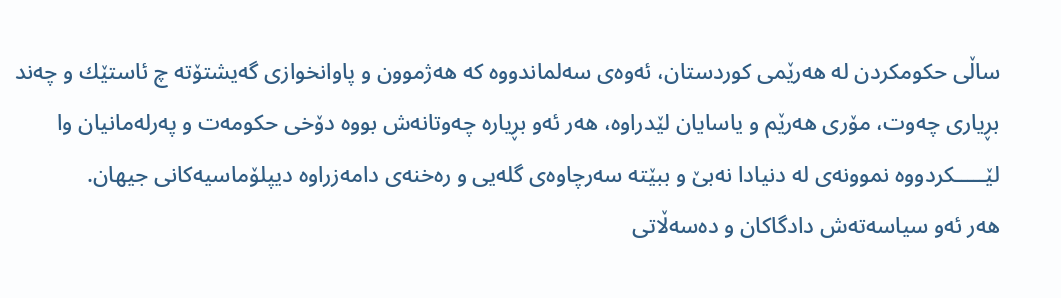ساڵی حكومكردن له‌ هه‌رێمی‌ كوردستان، ئه‌وه‌ی‌ سه‌لماندووه‌ كه‌ هه‌ژموون و پاوانخوازی‌ گه‌یشتۆته‌ چ ئاستێك و چه‌ند بڕیاری چەوت، مۆری هه‌رێم و یاسایان لێدراوه‌، هه‌ر ئه‌و بڕیاره‌ چه‌وتانه‌ش بووه‌ دۆخی حكومەت و پەرلەمانیان وا لێـــــكردووە نموونەی لە دنیادا نه‌بێ و ببێته‌ سه‌رچاوه‌ی‌ گله‌یی و ره‌خنه‌ی دامه‌زراوه‌ دیپلۆماسیه‌كانی‌ جیهان.
هه‌ر ئه‌و سیاسه‌ته‌ش دادگاكان و دەسەڵاتی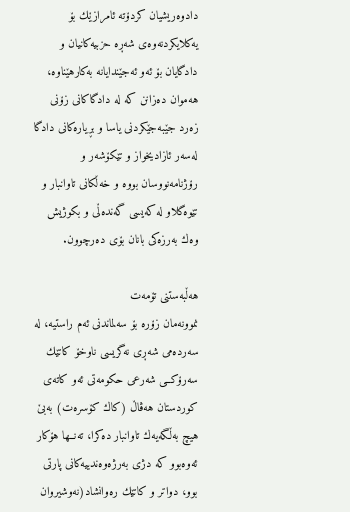دادوەریشیان كردۆتە ئامرازێك بۆ یەكلایكردنەوەی شەڕە حزبیەكانیان و دادگایان بۆ ئه‌و ئه‌جێندایانه‌ به‌كارهێناوه‌، هه‌موان ده‌زانن كه‌ له‌ دادگاكانی‌ زۆنی‌ زەرد جێبه‌جێكردنی‌ یاسا و بڕیاره‌كانی‌ دادگا له‌سه‌ر ئازادیخواز و تێكۆشه‌ر و رۆژنامه‌نووسان بووه‌ و خه‌ڵكانی‌ تاوانبار و تێوه‌گلاو له‌ كه‌یسی گه‌نده‌ڵی‌ و بكوژیش وه‌ك به‌رزه‌كی بانان بۆی‌ ده‌رچوون.

هەڵبەستنی تۆمەت
نموونەمان زۆرە بۆ سەلماندنی ئەم راستیە، لە سەردەمی شەڕی نەگریسی ناوخۆ كاتێك سەرۆكــی شەرعی حكومەتی ئەو كاتەی كوردستان هەڤاڵ (كاك كۆسرەت) بەبێ هیچ بەڵگەیەك تاوانبار دەكرا، تەنــها هۆكار ئەوەبوو كە دژی بەرژەوەندییەكانی پارتی بوو، دواتر و كاتێك رەوانشاد(نەوشیروان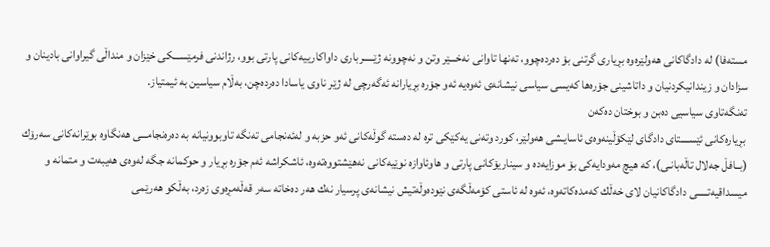مستەفا) لە دادگاكانی هەولێرەوە بڕیاری گرتنی بۆ دەردەچوو، تەنها تاوانی نەخـــێر وتن و نەچوونە ژێـــــرباری داواكارییەكانی پارتی بوو، رژاندنی فرمێســـكی خێزان و منداڵی گیراوانی بادینان و سزادان و زیندانیكردنیان و داتاشینی‌ جۆره‌ها كه‌یسی سیاسی نیشانه‌ی‌ ئه‌وه‌یه‌ ئه‌و جۆره‌ بڕیارانه‌ ئه‌گه‌رچی له‌ ژێر ناوی یاسادا ده‌رده‌چن، به‌ڵام سیاسین به‌ ئیمتیاز.
تەنگەتاوی سیاسیی دەبن و بوختان دەکەن
 بڕیارەكانی ئێســــتای دادگای لێكۆڵینەوەی ئاسایـشی هەولێر، كورد وتەنی یەكێكی تره‌ لە دەستە گوڵەكانی ئه‌و حزبه‌ و لەئەنجامی تەنگە تاوبوونیانە بە دەرەنجامـــی هەنگاوە بوێرانەكانی سەرۆك (بــافڵ جەلال تاڵەبانـی)، كە هیچ مەودایەكی بۆ موزایەدە و سیناریۆكانی پارتی و هاوئاوازە نوێیەكانی نەهێشتووەتەوە، ئاشكراشە ئەم جۆرە بڕیار و حوكمانه‌ جگە لەوەی هەیبەت و متمانە و میسداقیەتـــــی دادگاكانیان لای خەڵك كه‌مده‌كاته‌وه‌، ئه‌وه‌ له‌ ئاستی‌ كۆمه‌ڵگه‌ی‌ نێوده‌وڵه‌تیش نیشانه‌ی‌ پرسیار نه‌ك هه‌ر ده‌خاته‌ سه‌ر قه‌ڵه‌مڕه‌وی‌ زه‌رد، به‌ڵكو هه‌رێمی‌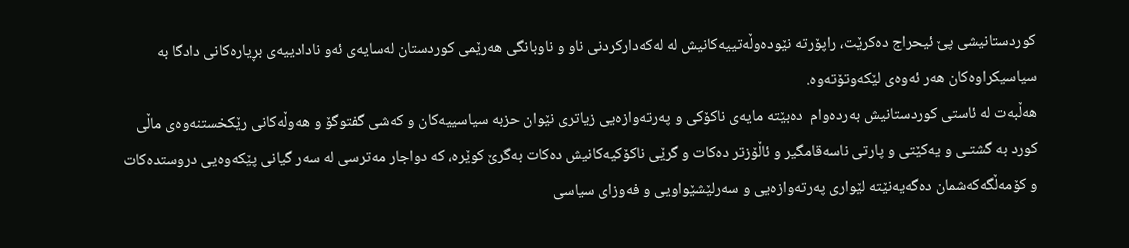كوردستانیشی پێ ئیحراج ده‌كرێت، راپۆرته‌ نێوده‌وڵه‌تییه‌كانیش له‌ له‌كه‌داركردنی‌ ناو و ناوبانگی هه‌رێمی‌ كوردستان له‌سایه‌ی‌ ئه‌و نادادییه‌ی‌ بڕیاره‌كانی‌ دادگا به‌ سیاسیكراوه‌كان هه‌ر ئه‌وه‌ی‌ لێكه‌وتۆته‌وه‌.
هه‌ڵبه‌ت له‌ ئاستی‌ كوردستانیش به‌رده‌وام  دەبێتە مایەی ناکۆکی و پەرتەوازەیی زیاتری نێوان حزبە سیاسییەکان و كەشی گفتوگۆ و هەوڵەكانی رێكخستنەوەی ماڵی كورد بە گشتـی و یەكێتی و پارتی ناسەقامگیر و ئاڵۆزتر دەكات و گرێی ناكۆكیەكانیش دەكات بەگرێ كوێرە، کە دواجار مەترسی لە سەر گیانی پێکەوەیی دروستدەکات و کۆمەڵگەکەشمان دەگەیەنێتە لێواری پەرتەوازەیی و سەرلێشێواویی و فەوزای سیاسی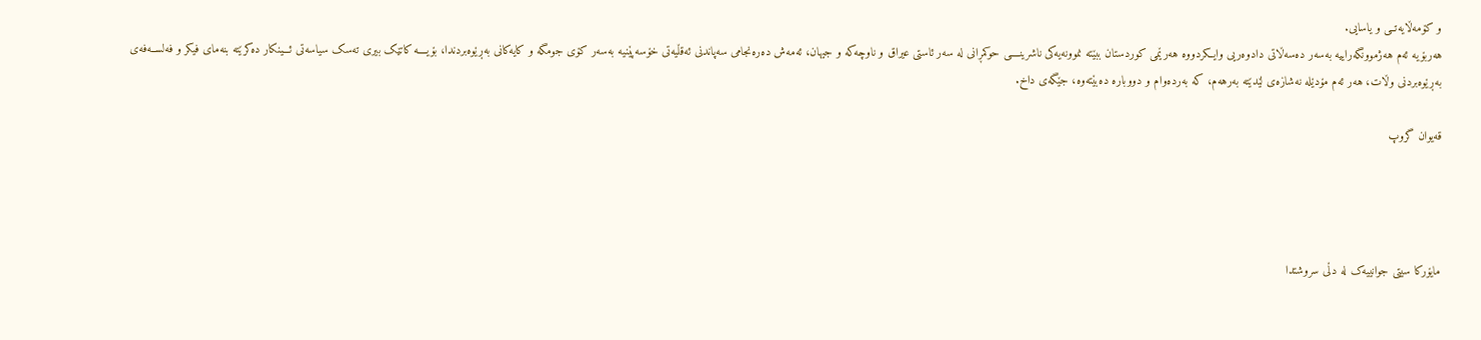و كۆمەڵایەتــی و یاسایی.
هەربۆیە ئەم هەژموونگەراییە بەسەر دەسەڵاتی دادوەریی وایــکردووە هەرێمی کوردستان ببێتە نموونەیەکی ناشرینــــی حوکمڕانی لە سەر ئاستی عیراق و ناوچەکە و جیهان، ئەمەش دەرەنجامی سەپاندنی ئەقڵیەتی خۆسه‌پێنیه‌ بەسەر کۆی جومگە و کایەکانی بەڕێوەبردندا، بۆیــــە کاتێک بیری تەسک سیاسه‌تی‌ ئـــینکار دەکرێتە بنەمای فیکر و فەلســەفەی بەڕێوەبردنی وڵات، هەر ئەم مۆدێلە نەشازەی لێدێتە بەرهەم، کە بەردەوام ‌و دووبارە دەبێتەوە، جێگەی داخ.

قەیوان گروپ




مایۆرکا سیتی جوانییەک لە دڵی سروشتدا